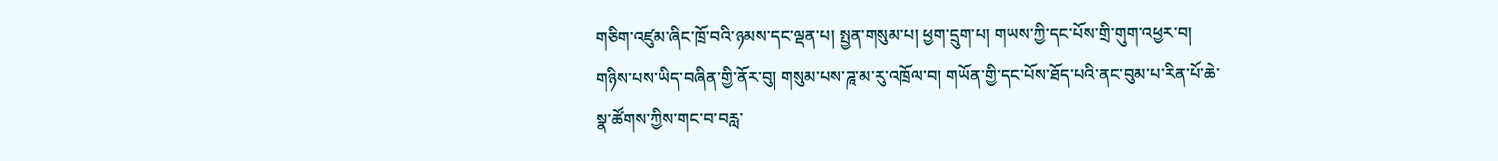གཅིག་འཛུམ་ཞིང་ཁྲོ་བའི་ཉམས་དང་ལྡན་པ། སྤྱན་གསུམ་པ། ཕྱག་དྲུག་པ། གཡས་ཀྱི་དང་པོས་གྲི་གུག་འཕྱར་བ། གཉིས་པས་ཡིད་བཞིན་གྱི་ནོར་བུ། གསུམ་པས་ཌཱ་མ་རུ་འཁྲོལ་བ། གཡོན་གྱི་དང་པོས་ཐོད་པའི་ནང་བུམ་པ་རིན་པོ་ཆེ་སྣ་ཚོགས་ཀྱིས་གང་བ་བརླ་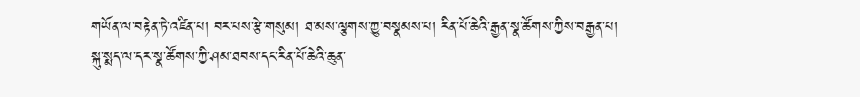གཡོན་ལ་བརྟེན་ཏེ་འཛིན་པ། བར་པས་རྩེ་གསུམ། ཐ་མས་ལྕགས་ཀྱུ་བསྣམས་པ། རིན་པོ་ཆེའི་རྒྱན་སྣ་ཚོགས་ཀྱིས་བརྒྱན་པ། སྐུ་སྨད་ལ་དར་སྣ་ཚོགས་ཀྱི་ཤམ་ཐབས་དང་རིན་པོ་ཆེའི་ཆུན་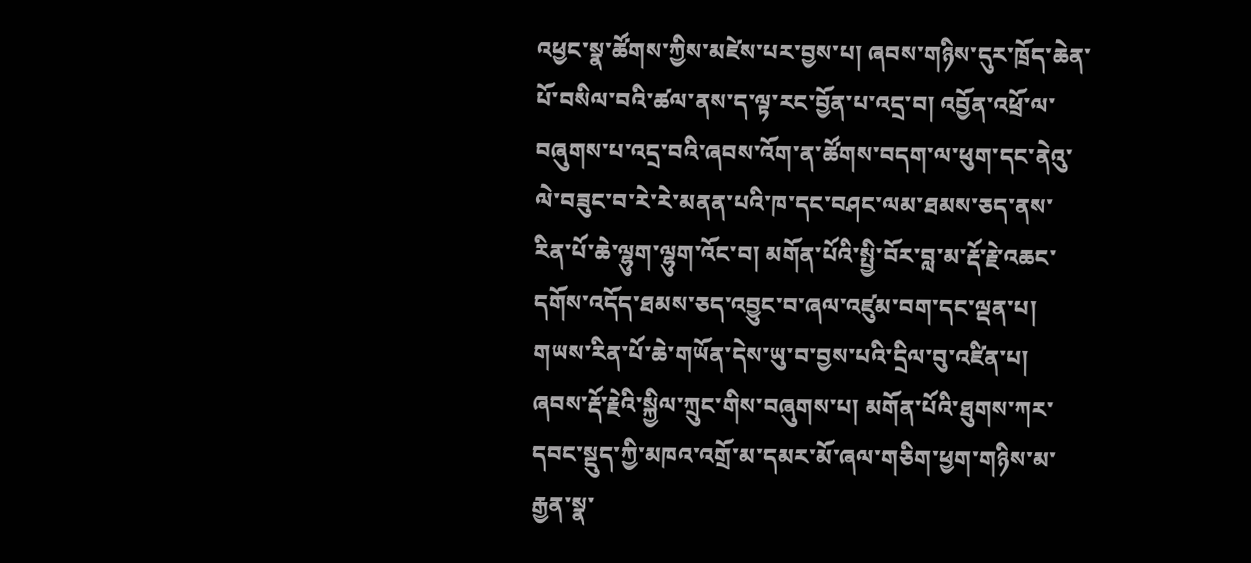འཕྱང་སྣ་ཚོགས་ཀྱིས་མཛེས་པར་བྱས་པ། ཞབས་གཉིས་དུར་ཁྲོད་ཆེན་པོ་བསིལ་བའི་ཚལ་ནས་ད་ལྟ་རང་བྱོན་པ་འདྲ་བ། འབྱོན་འཕྲོ་ལ་བཞུགས་པ་འདྲ་བའི་ཞབས་འོག་ན་ཚོགས་བདག་ལ་ཕུག་དང་ནེའུ་ལེ་བཟུང་བ་རེ་རེ་མནན་པའི་ཁ་དང་བཤང་ལམ་ཐམས་ཅད་ནས་རིན་པོ་ཆེ་ལྷུག་ལྷུག་འོང་བ། མགོན་པོའི་སྤྱི་བོར་བླ་མ་རྡོ་རྗེ་འཆང་དགོས་འདོད་ཐམས་ཅད་འབྱུང་བ་ཞལ་འཛུམ་བག་དང་ལྡན་པ། གཡས་རིན་པོ་ཆེ་གཡོན་དེས་ཡུ་བ་བྱས་པའི་དྲིལ་བུ་འཛིན་པ། ཞབས་རྡོ་རྗེའི་སྐྱིལ་ཀྲུང་གིས་བཞུགས་པ། མགོན་པོའི་ཐུགས་ཀར་དབང་སྡུད་ཀྱི་མཁའ་འགྲོ་མ་དམར་མོ་ཞལ་གཅིག་ཕྱག་གཉིས་མ་རྒྱན་སྣ་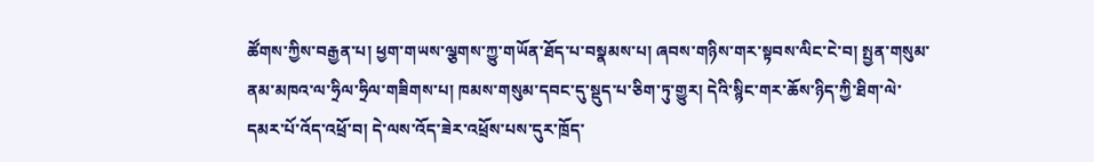ཚོགས་ཀྱིས་བརྒྱན་པ། ཕྱག་གཡས་ལྕགས་ཀྱུ་གཡོན་ཐོད་པ་བསྣམས་པ། ཞབས་གཉིས་གར་སྟབས་ལིང་ངེ་བ། སྤྱན་གསུམ་ནམ་མཁའ་ལ་ཧྲིལ་ཧྲིལ་གཟིགས་པ། ཁམས་གསུམ་དབང་དུ་སྡུད་པ་ཅིག་ཏུ་གྱུར། དེའི་སྙིང་གར་ཆོས་ཉིད་ཀྱི་ཐིག་ལེ་དམར་པོ་འོད་འཕྲོ་བ། དེ་ལས་འོད་ཟེར་འཕྲོས་པས་དུར་ཁྲོད་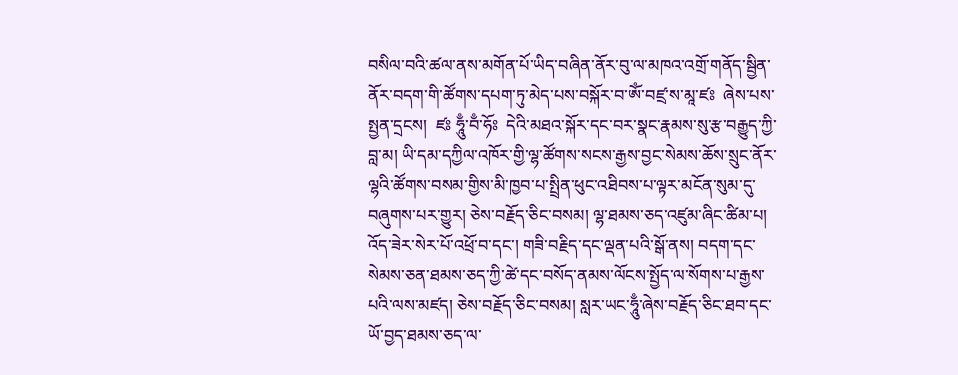བསིལ་བའི་ཚལ་ནས་མགོན་པོ་ཡིད་བཞིན་ནོར་བུ་ལ་མཁའ་འགྲོ་གནོད་སྦྱིན་ནོར་བདག་གི་ཚོགས་དཔག་ཏུ་མེད་པས་བསྐོར་བ་ཨོཾ་བཛྲ་ས་མཱ་ཛཿ  ཞེས་པས་སྤྱན་དྲངས།  ཛཿ ཧཱུྃ་བྃ་ཧོཿ  དེའི་མཐའ་སྐོར་དང་བར་སྣང་རྣམས་སུ་རྩ་བརྒྱུད་ཀྱི་བླ་མ། ཡི་དམ་དཀྱིལ་འཁོར་གྱི་ལྷ་ཚོགས་སངས་རྒྱས་བྱང་སེམས་ཆོས་སྲུང་ནོར་ལྷའི་ཚོགས་བསམ་གྱིས་མི་ཁྱབ་པ་སྤྲིན་ཕུང་འཐིབས་པ་ལྟར་མངོན་སུམ་དུ་བཞུགས་པར་གྱུར། ཅེས་བརྗོད་ཅིང་བསམ། ལྷ་ཐམས་ཅད་འཛུམ་ཞིང་ཚིམ་པ། འོད་ཟེར་སེར་པོ་འཕྲོ་བ་དང་། གཟི་བརྗིད་དང་ལྡན་པའི་སྒོ་ནས། བདག་དང་སེམས་ཅན་ཐམས་ཅད་ཀྱི་ཚེ་དང་བསོད་ནམས་ལོངས་སྤྱོད་ལ་སོགས་པ་རྒྱས་པའི་ལས་མཛད། ཅེས་བརྗོད་ཅིང་བསམ། སླར་ཡང་ཧཱུྃ་ཞེས་བརྗོད་ཅིང་ཐབ་དང་ཡོ་བྱད་ཐམས་ཅད་ལ་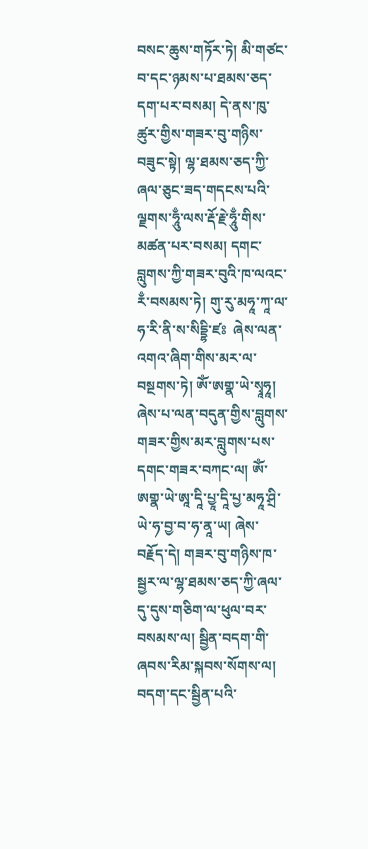བསང་ཆུས་གཏོར་ཏེ། མི་གཙང་བ་དང་ཉམས་པ་ཐམས་ཅད་དག་པར་བསམ། དེ་ནས་ཁུ་ཚུར་གྱིས་གཟར་བུ་གཉིས་བཟུང་སྟེ། ལྷ་ཐམས་ཅད་ཀྱི་ཞལ་ཅུང་ཟད་གདངས་པའི་ལྗགས་ཧཱུྃ་ལས་རྡོ་རྗེ་ཧཱུྃ་གིས་མཚན་པར་བསམ། དགང་བླུགས་ཀྱི་གཟར་བུའི་ཁ་ལའང་རྃ་བསམས་ཏེ། གུ་རུ་མཧཱ་ཀཱ་ལ་ཧ་རི་ནི་ས་སིདྡྷི་ཛཿ  ཞེས་ལན་འགའ་ཞིག་གིས་མར་ལ་བསྔགས་ཏེ། ཨོཾ་ཨགྣ་ཡེ་སྭཱཧཱ། ཞེས་པ་ལན་བདུན་གྱིས་བླུགས་གཟར་གྱིས་མར་བླུགས་པས་དགང་གཟར་བཀང་ལ། ཨོཾ་ཨགྣ་ཡེ་ཨཱ་དཱི་པྱཱ་དཱི་པྱ་མཧཱ་ཤྲི་ཡེ་ཧ་བྱ་བ་ཧ་ནཱ་ཡ། ཞེས་བརྗོད་དེ། གཟར་བུ་གཉིས་ཁ་སྦྱར་ལ་ལྷ་ཐམས་ཅད་ཀྱི་ཞལ་དུ་དུས་གཅིག་ལ་ཕུལ་བར་བསམས་ལ། སྦྱིན་བདག་གི་ཞབས་རིམ་སྐབས་སོགས་ལ། བདག་དང་སྦྱིན་པའི་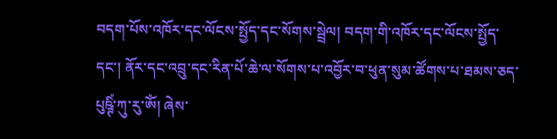བདག་པོས་འཁོར་དང་ལོངས་སྤྱོད་དང་སོགས་སྦྲེལ། བདག་གི་འཁོར་དང་ལོངས་སྤྱོད་དང་། ནོར་དང་འབྲུ་དང་རིན་པོ་ཆེ་ལ་སོགས་པ་འབྱོར་བ་ཕུན་སུམ་ཚོགས་པ་ཐམས་ཅད་པུཥྚིཾ་ཀུ་རུ་ཨོཾ། ཞེས་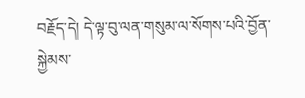བརྗོད་དེ། དེ་ལྟ་བུ་ལན་གསུམ་ལ་སོགས་པའི་བྱོན་སྐྱེམས་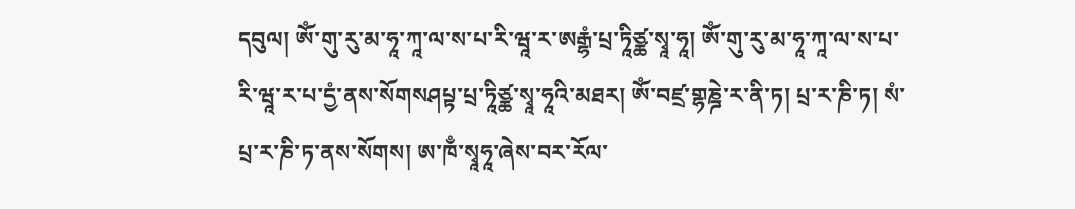དབུལ། ཨོཾ་གུ་རུ་མ་ཧཱ་ཀཱ་ལ་ས་པ་རི་ཝཱ་ར་ཨརྒྷཾ་པྲ་ཏཱིཙྪ་སྭཱ་ཧཱ། ཨོཾ་གུ་རུ་མ་ཧཱ་ཀཱ་ལ་ས་པ་རི་ཝཱ་ར་པ་དྱཾ་ནས་སོགསཤཔྟ་པྲ་ཏཱིཙྪ་སྭཱ་ཧཱའི་མཐར། ཨོཾ་བཛྲ་གྷཎྜེ་ར་ནི་ཏ། པྲ་ར་ཎི་ཏ། སཾ་པྲ་ར་ཎི་ཏ་ནས་སོགས། ཨ་ཁྃ་སྭཱཧཱ་ཞེས་བར་རོལ་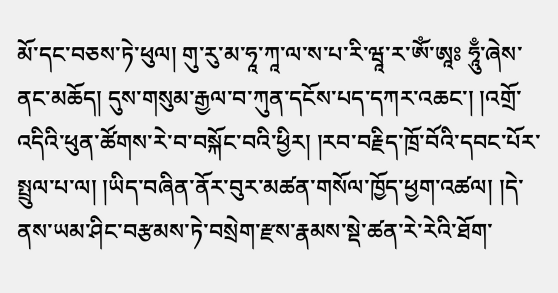མོ་དང་བཅས་ཏེ་ཕུལ། གུ་རུ་མ་ཧཱ་ཀཱ་ལ་ས་པ་རི་ཝཱ་ར་ཨོཾ་ཨཱཿ ཧཱུྃ་ཞེས་ནང་མཆོད། དུས་གསུམ་རྒྱལ་བ་ཀུན་དངོས་པད་དཀར་འཆང་། །འགྲོ་འདིའི་ཕུན་ཚོགས་རེ་བ་བསྐོང་བའི་ཕྱིར། །རབ་བརྗིད་ཁྲོ་བོའི་དབང་པོར་སྤྲུལ་པ་ལ། །ཡིད་བཞིན་ནོར་བུར་མཚན་གསོལ་ཁྱོད་ཕྱག་འཚལ། །དེ་ནས་ཡམ་ཤིང་བརྩམས་ཏེ་བསྲེག་རྫས་རྣམས་སྡེ་ཚན་རེ་རེའི་ཐོག་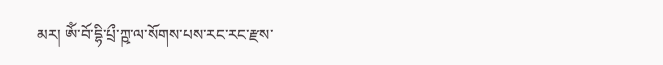མར། ཨོཾ་བོ་དྷི་པྲྀ་ཀྵ་ལ་སོགས་པས་རང་རང་རྫས་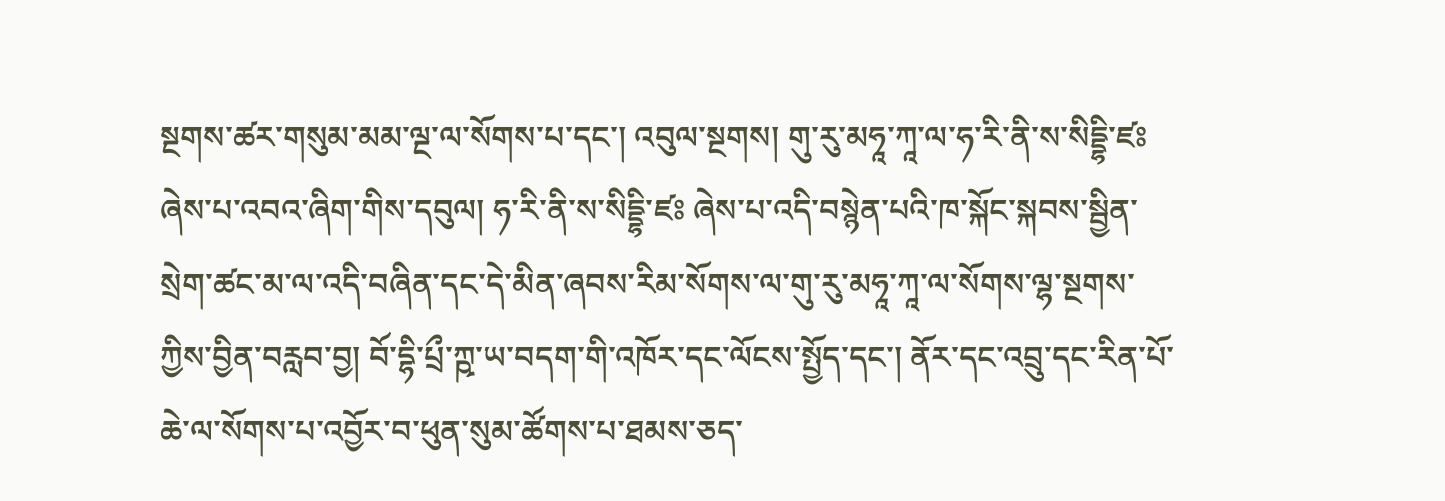སྔགས་ཚར་གསུམ་མམ་ལྔ་ལ་སོགས་པ་དང་། འབུལ་སྔགས། གུ་རུ་མཧཱ་ཀཱ་ལ་ཧ་རི་ནི་ས་སིདྡྷི་ཛཿ ཞེས་པ་འབའ་ཞིག་གིས་དབུལ། ཧ་རི་ནི་ས་སིདྡྷི་ཛཿ ཞེས་པ་འདི་བསྙེན་པའི་ཁ་སྐོང་སྐབས་སྦྱིན་སྲེག་ཚང་མ་ལ་འདི་བཞིན་དང་དེ་མིན་ཞབས་རིམ་སོགས་ལ་གུ་རུ་མཧཱ་ཀཱ་ལ་སོགས་ལྷ་སྔགས་ཀྱིས་བྱིན་བརླབ་བྱ། བོ་དྷི་པྲྀ་ཀྵ་ཡ་བདག་གི་འཁོར་དང་ལོངས་སྤྱོད་དང་། ནོར་དང་འབྲུ་དང་རིན་པོ་ཆེ་ལ་སོགས་པ་འབྱོར་བ་ཕུན་སུམ་ཚོགས་པ་ཐམས་ཅད་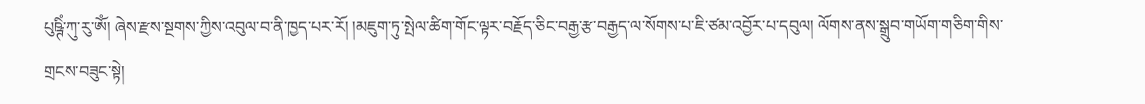པུཥྚིཾ་ཀུ་རུ་ཨོཾ། ཞེས་རྫས་སྔགས་ཀྱིས་འབུལ་བ་ནི་ཁྱད་པར་རོ། །མཇུག་ཏུ་སྤེལ་ཚིག་གོང་ལྟར་བརྗོད་ཅིང་བརྒྱ་རྩ་བརྒྱད་ལ་སོགས་པ་ཇི་ཙམ་འབྱོར་པ་དབུལ། ལོགས་ནས་སྒྲུབ་གཡོག་གཅིག་གིས་གྲངས་བཟུང་སྟེ།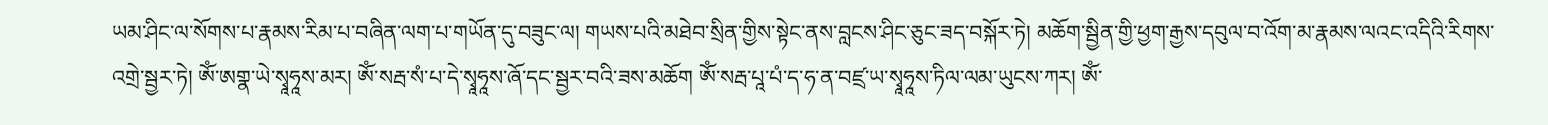ཡམ་ཤིང་ལ་སོགས་པ་རྣམས་རིམ་པ་བཞིན་ལག་པ་གཡོན་དུ་བཟུང་ལ། གཡས་པའི་མཐེབ་སྲིན་གྱིས་སྟེང་ནས་བླངས་ཤིང་ཅུང་ཟད་བསྐོར་ཏེ། མཆོག་སྦྱིན་གྱི་ཕྱག་རྒྱས་དབུལ་བ་འོག་མ་རྣམས་ལའང་འདིའི་རིགས་འགྲེ་སྦྱར་ཏེ། ཨོཾ་ཨགྣ་ཡེ་སྭཱཧཱས་མར། ཨོཾ་སརྦ་སཾ་པ་དེ་སྭཱཧཱས་ཞོ་དང་སྦྱར་བའི་ཟས་མཆོག ཨོཾ་སརྦ་པཱ་པཾ་ད་ཧ་ན་བཛྲ་ཡ་སྭཱཧཱས་ཏིལ་ལམ་ཡུངས་ཀར། ཨོཾ་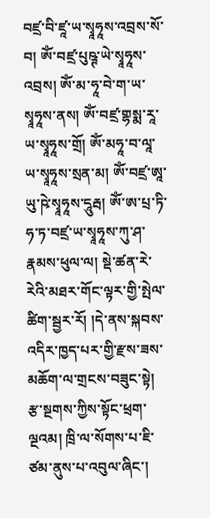བཛྲ་བི་ཛཱ་ཡ་སྭཱཧཱས་འབྲས་སོ་བ། ཨོཾ་བཛྲ་པུཥྚ་ཡེ་སྭཱཧཱས་འབྲས། ཨོཾ་མ་ཧཱ་བེ་ག་ཡ་སྭཱཧཱས་ནས། ཨོཾ་བཛྲ་གྷསྨ་རཱ་ཡ་སྭཱཧཱས་གྲོ། ཨོཾ་མཧཱ་བ་ལཱ་ཡ་སྭཱཧཱས་སྲན་མ། ཨོཾ་བཛྲ་ཨཱ་ཡུ་ཥེ་སྭཱཧཱས་དཱུརྦ། ཨོཾ་ཨ་པྲ་ཏི་ཧ་ཏ་བཛྲ་ཡ་སྭཱཧཱས་ཀུ་ཤ་རྣམས་ཕུལ་ལ། སྡེ་ཚན་རེ་རེའི་མཐར་གོང་ལྟར་གྱི་སྤེལ་ཚིག་སྦྱར་རོ། །དེ་ནས་སྐབས་འདིར་ཁྱད་པར་གྱི་རྫས་ཟས་མཆོག་ལ་གྲངས་བཟུང་སྟེ། རྩ་སྔགས་ཀྱིས་སྟོང་ཕྲག་ལྔའམ། ཁྲི་ལ་སོགས་པ་ཇི་ཙམ་ནུས་པ་འབུལ་ཞིང་།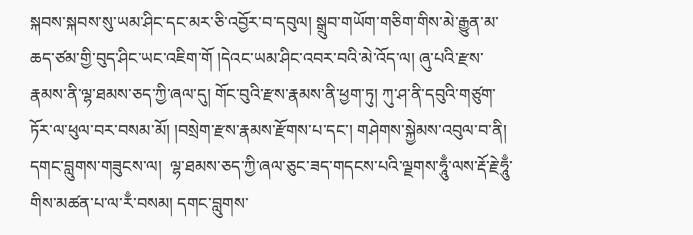སྐབས་སྐབས་སུ་ཡམ་ཤིང་དང་མར་ཅི་འབྱོར་བ་དབུལ། སྒྲུབ་གཡོག་གཅིག་གིས་མེ་རྒྱུན་མ་ཆད་ཙམ་གྱི་བུད་ཤིང་ཡང་འཇིག་གོ །དེའང་ཡམ་ཤིང་འབར་བའི་མེ་འོད་ལ། ཞུ་པའི་རྫས་རྣམས་ནི་ལྷ་ཐམས་ཅད་ཀྱི་ཞལ་དུ། གོང་བུའི་རྫས་རྣམས་ནི་ཕྱག་ཏུ། ཀུ་ཤ་ནི་དབུའི་གཙུག་ཏོར་ལ་ཕུལ་བར་བསམ་མོ། །བསྲེག་རྫས་རྣམས་རྫོགས་པ་དང་། གཤེགས་སྐྱེམས་འབུལ་བ་ནི། དགང་བླུགས་གཟུངས་ལ།  ལྷ་ཐམས་ཅད་ཀྱི་ཞལ་ཅུང་ཟད་གདངས་པའི་ལྗགས་ཧཱུྃ་ལས་རྡོ་རྗེ་ཧཱུྃ་གིས་མཚན་པ་ལ་རྃ་བསམ། དགང་བླུགས་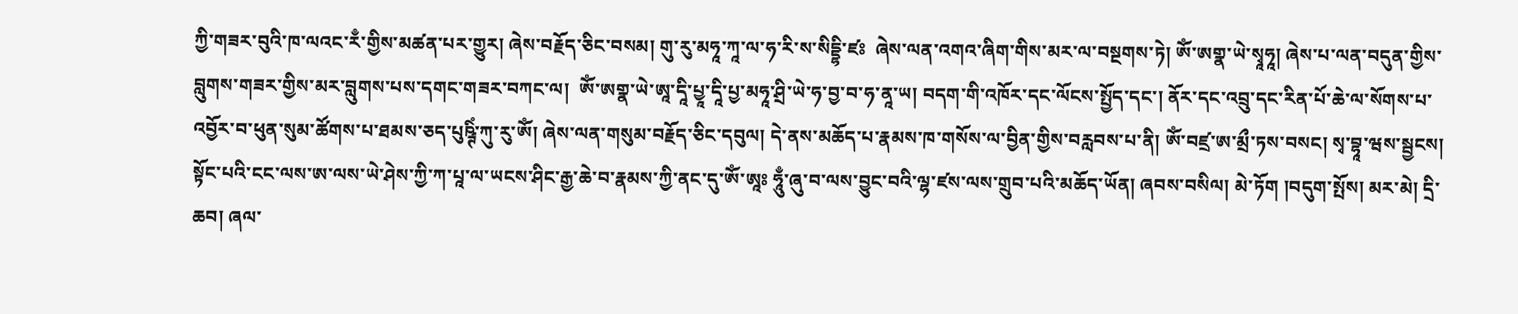ཀྱི་གཟར་བུའི་ཁ་ལའང་རྃ་གྱིས་མཚན་པར་གྱུར། ཞེས་བརྗོད་ཅིང་བསམ། གུ་རུ་མཧཱ་ཀཱ་ལ་ཧ་རི་ས་སིདྡྷི་ཛཿ  ཞེས་ལན་འགའ་ཞིག་གིས་མར་ལ་བསྔགས་ཏེ། ཨོཾ་ཨགྣ་ཡེ་སྭཱཧཱ། ཞེས་པ་ལན་བདུན་གྱིས་བླུགས་གཟར་གྱིས་མར་བླུགས་པས་དགང་གཟར་བཀང་ལ།  ཨོཾ་ཨགྣ་ཡེ་ཨཱ་དཱི་པྱཱ་དཱི་པྱ་མཧཱ་ཤྲི་ཡེ་ཧ་བྱ་བ་ཧ་ནཱ་ཡ། བདག་གི་འཁོར་དང་ལོངས་སྤྱོད་དང་། ནོར་དང་འབྲུ་དང་རིན་པོ་ཆེ་ལ་སོགས་པ་འབྱོར་བ་ཕུན་སུམ་ཚོགས་པ་ཐམས་ཅད་པུཥྚིཾ་ཀུ་རུ་ཨོཾ། ཞེས་ལན་གསུམ་བརྗོད་ཅིང་དབུལ། དེ་ནས་མཆོད་པ་རྣམས་ཁ་གསོས་ལ་བྱིན་གྱིས་བརླབས་པ་ནི། ཨོཾ་བཛྲ་ཨ་མྲྀ་ཏས་བསང། སྭ་བྷཱ་ཝས་སྦྱངས། སྟོང་པའི་ངང་ལས་ཨ་ལས་ཡེ་ཤེས་ཀྱི་ཀ་པཱ་ལ་ཡངས་ཤིང་རྒྱ་ཆེ་བ་རྣམས་ཀྱི་ནང་དུ་ཨོཾ་ཨཱཿ ཧཱུྃ་ཞུ་བ་ལས་བྱུང་བའི་ལྷ་ཛས་ལས་གྲུབ་པའི་མཆོད་ཡོན། ཞབས་བསིལ། མེ་ཏོག །བདུག་སྤོས། མར་མེ། དྲི་ཆབ། ཞལ་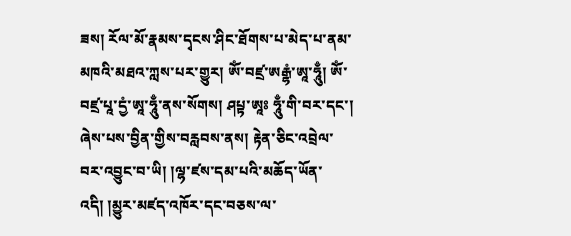ཟས། རོལ་མོ་རྣམས་དྭངས་ཤིང་ཐོགས་པ་མེད་པ་ནམ་མཁའི་མཐའ་ཀླས་པར་གྱུར། ཨོཾ་བཛྲ་ཨརྒྷཾ་ཨཱ་ཧཱུྃ། ཨོཾ་བཛྲ་པཱ་དྱཾ་ཨཱ་ཧཱུྃ་ནས་སོགས། ཤཔྟ་ཨཱཿ ཧཱུྃ་གི་བར་དང་། ཞེས་པས་བྱིན་གྱིས་བརླབས་ནས། རྟེན་ཅིང་འབྲེལ་བར་འབྱུང་བ་ཡི། །ལྷ་ཛས་དམ་པའི་མཆོད་ཡོན་འདི། །མྱུར་མཛད་འཁོར་དང་བཅས་ལ་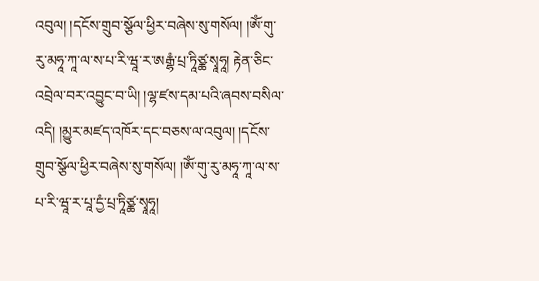འབུལ། །དངོས་གྲུབ་སྩོལ་ཕྱིར་བཞེས་སུ་གསོལ། །ཨོཾ་གུ་རུ་མཧཱ་ཀཱ་ལ་ས་པ་རི་ཝཱ་ར་ཨརྒྷཾ་པྲ་ཏཱིཙྪ་སྭཱཧཱ། རྟེན་ཅིང་འབྲེལ་བར་འབྱུང་བ་ཡི། །ལྷ་ཛས་དམ་པའི་ཞབས་བསིལ་འདི། །མྱུར་མཛད་འཁོར་དང་བཅས་ལ་འབུལ། །དངོས་གྲུབ་སྩོལ་ཕྱིར་བཞེས་སུ་གསོལ། །ཨོཾ་གུ་རུ་མཧཱ་ཀཱ་ལ་ས་པ་རི་ཝཱ་ར་པཱ་དྱཾ་པྲ་ཏཱིཙྪ་སྭཱཧཱ།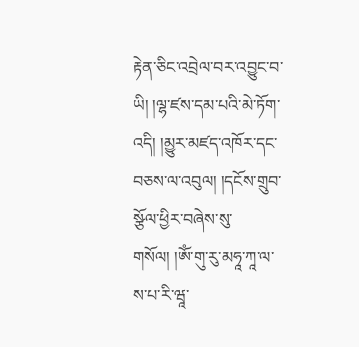རྟེན་ཅིང་འབྲེལ་བར་འབྱུང་བ་ཡི། །ལྷ་ཛས་དམ་པའི་མེ་ཏོག་འདི། །མྱུར་མཛད་འཁོར་དང་བཅས་ལ་འབུལ། །དངོས་གྲུབ་སྩོལ་ཕྱིར་བཞེས་སུ་གསོལ། །ཨོཾ་གུ་རུ་མཧཱ་ཀཱ་ལ་ས་པ་རི་ཝཱ་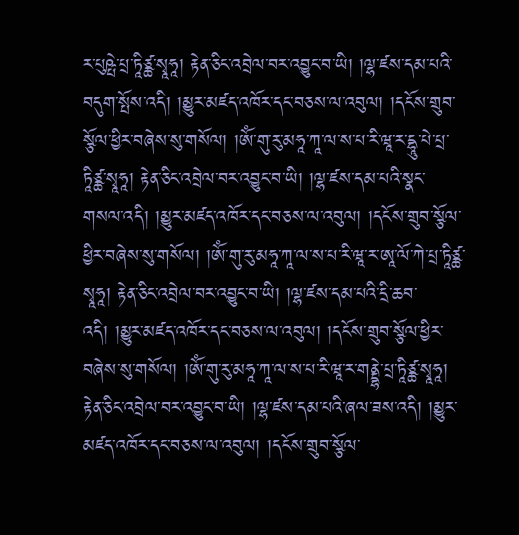ར་པུཥྤེ་པྲ་ཏཱིཙྪ་སྭཱཧཱ། རྟེན་ཅིང་འབྲེལ་བར་འབྱུང་བ་ཡི། །ལྷ་ཛས་དམ་པའི་བདུག་སྤོས་འདི། །མྱུར་མཛད་འཁོར་དང་བཅས་ལ་འབུལ། །དངོས་གྲུབ་སྩོལ་ཕྱིར་བཞེས་སུ་གསོལ། །ཨོཾ་གུ་རུ་མཧཱ་ཀཱ་ལ་ས་པ་རི་ཝཱ་ར་དྷཱུ་པེ་པྲ་ཏཱིཙྪ་སྭཱཧཱ། རྟེན་ཅིང་འབྲེལ་བར་འབྱུང་བ་ཡི། །ལྷ་ཛས་དམ་པའི་སྣང་གསལ་འདི། །མྱུར་མཛད་འཁོར་དང་བཅས་ལ་འབུལ། །དངོས་གྲུབ་སྩོལ་ཕྱིར་བཞེས་སུ་གསོལ། །ཨོཾ་གུ་རུ་མཧཱ་ཀཱ་ལ་ས་པ་རི་ཝཱ་ར་ཨཱ་ལོ་ཀེ་པྲ་ཏཱིཙྪ་སྭཱཧཱ། རྟེན་ཅིང་འབྲེལ་བར་འབྱུང་བ་ཡི། །ལྷ་ཛས་དམ་པའི་དྲི་ཆབ་འདི། །མྱུར་མཛད་འཁོར་དང་བཅས་ལ་འབུལ། །དངོས་གྲུབ་སྩོལ་ཕྱིར་བཞེས་སུ་གསོལ། །ཨོཾ་གུ་རུ་མཧཱ་ཀཱ་ལ་ས་པ་རི་ཝཱ་ར་གནྡྷེ་པྲ་ཏཱིཙྪ་སྭཱཧཱ། རྟེན་ཅིང་འབྲེལ་བར་འབྱུང་བ་ཡི། །ལྷ་ཛས་དམ་པའི་ཞལ་ཟས་འདི། །མྱུར་མཛད་འཁོར་དང་བཅས་ལ་འབུལ། །དངོས་གྲུབ་སྩོལ་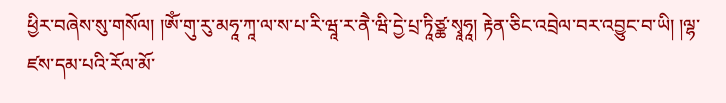ཕྱིར་བཞེས་སུ་གསོལ། །ཨོཾ་གུ་རུ་མཧཱ་ཀཱ་ལ་ས་པ་རི་ཝཱ་ར་ནཻ་ཝི་དྱེ་པྲ་ཏཱིཙྪ་སྭཱཧཱ། རྟེན་ཅིང་འབྲེལ་བར་འབྱུང་བ་ཡི། །ལྷ་ཛས་དམ་པའི་རོལ་མོ་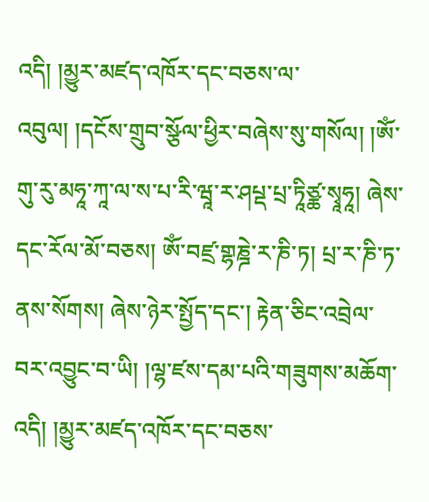འདི། །མྱུར་མཛད་འཁོར་དང་བཅས་ལ་འབུལ། །དངོས་གྲུབ་སྩོལ་ཕྱིར་བཞེས་སུ་གསོལ། །ཨོཾ་གུ་རུ་མཧཱ་ཀཱ་ལ་ས་པ་རི་ཝཱ་ར་ཤཔྡ་པྲ་ཏཱིཙྪ་སྭཱཧཱ། ཞེས་དང་རོལ་མོ་བཅས། ཨོཾ་བཛྲ་གྷཎྜེ་ར་ཎི་ཏ། པྲ་ར་ཎི་ཏ་ནས་སོགས། ཞེས་ཉེར་སྤྱོད་དང་། རྟེན་ཅིང་འབྲེལ་བར་འབྱུང་བ་ཡི། །ལྷ་ཛས་དམ་པའི་གཟུགས་མཆོག་འདི། །མྱུར་མཛད་འཁོར་དང་བཅས་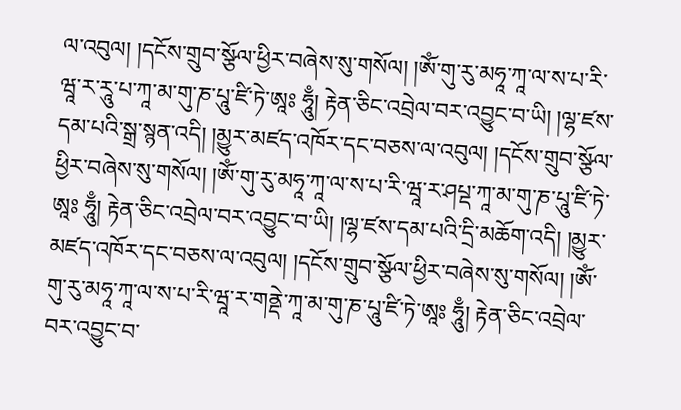ལ་འབུལ། །དངོས་གྲུབ་སྩོལ་ཕྱིར་བཞེས་སུ་གསོལ། །ཨོཾ་གུ་རུ་མཧཱ་ཀཱ་ལ་ས་པ་རི་ཝཱ་ར་རཱུ་པ་ཀཱ་མ་གུ་ཎ་པཱུ་ཛི་ཏེ་ཨཱཿ ཧཱུྃ། རྟེན་ཅིང་འབྲེལ་བར་འབྱུང་བ་ཡི། །ལྷ་ཛས་དམ་པའི་སྒྲ་སྙན་འདི། །མྱུར་མཛད་འཁོར་དང་བཅས་ལ་འབུལ། །དངོས་གྲུབ་སྩོལ་ཕྱིར་བཞེས་སུ་གསོལ། །ཨོཾ་གུ་རུ་མཧཱ་ཀཱ་ལ་ས་པ་རི་ཝཱ་ར་ཤཔྡ་ཀཱ་མ་གུ་ཎ་པཱུ་ཛི་ཏེ་ཨཱཿ ཧཱུྃ། རྟེན་ཅིང་འབྲེལ་བར་འབྱུང་བ་ཡི། །ལྷ་ཛས་དམ་པའི་དྲི་མཆོག་འདི། །མྱུར་མཛད་འཁོར་དང་བཅས་ལ་འབུལ། །དངོས་གྲུབ་སྩོལ་ཕྱིར་བཞེས་སུ་གསོལ། །ཨོཾ་གུ་རུ་མཧཱ་ཀཱ་ལ་ས་པ་རི་ཝཱ་ར་གནྡེ་ཀཱ་མ་གུ་ཎ་པཱུ་ཛི་ཏེ་ཨཱཿ ཧཱུྃ། རྟེན་ཅིང་འབྲེལ་བར་འབྱུང་བ་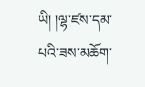ཡི། །ལྷ་ཛས་དམ་པའི་ཟས་མཆོག་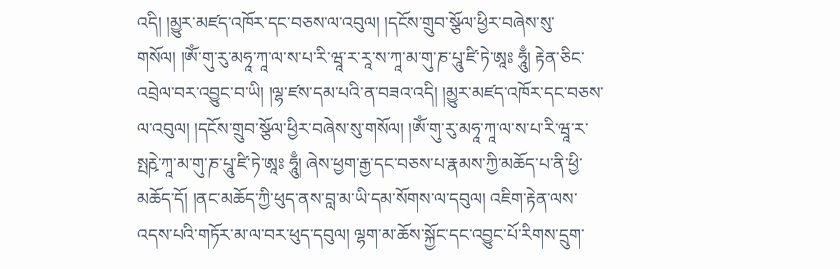འདི། །མྱུར་མཛད་འཁོར་དང་བཅས་ལ་འབུལ། །དངོས་གྲུབ་སྩོལ་ཕྱིར་བཞེས་སུ་གསོལ། །ཨོཾ་གུ་རུ་མཧཱ་ཀཱ་ལ་ས་པ་རི་ཝཱ་ར་རཱ་ས་ཀཱ་མ་གུ་ཎ་པཱུ་ཛི་ཏེ་ཨཱཿ ཧཱུྃ། རྟེན་ཅིང་འབྲེལ་བར་འབྱུང་བ་ཡི། །ལྷ་ཛས་དམ་པའི་ན་བཟའ་འདི། །མྱུར་མཛད་འཁོར་དང་བཅས་ལ་འབུལ། །དངོས་གྲུབ་སྩོལ་ཕྱིར་བཞེས་སུ་གསོལ། །ཨོཾ་གུ་རུ་མཧཱ་ཀཱ་ལ་ས་པ་རི་ཝཱ་ར་སྤརྵེ་ཀཱ་མ་གུ་ཎ་པཱུ་ཛི་ཏེ་ཨཱཿ ཧཱུྃ། ཞེས་ཕྱག་རྒྱ་དང་བཅས་པ་རྣམས་ཀྱི་མཆོད་པ་ནི་ཕྱི་མཆོད་དོ། །ནང་མཆོད་ཀྱི་ཕུད་ནས་བླ་མ་ཡི་དམ་སོགས་ལ་དབུལ། འཇིག་རྟེན་ལས་འདས་པའི་གཏོར་མ་ལ་བར་ཕུད་དབུལ། ལྷག་མ་ཆོས་སྐྱོང་དང་འབྱུང་པོ་རིགས་དྲུག་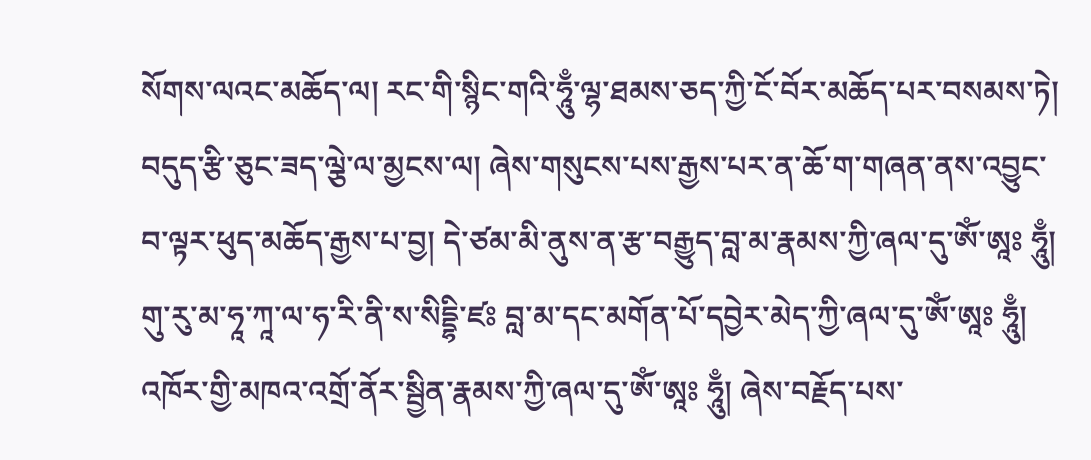སོགས་ལའང་མཆོད་ལ། རང་གི་སྙིང་གའི་ཧཱུྃ་ལྷ་ཐམས་ཅད་ཀྱི་ངོ་བོར་མཆོད་པར་བསམས་ཏེ། བདུད་རྩི་ཅུང་ཟད་ལྕེ་ལ་མྱངས་ལ། ཞེས་གསུངས་པས་རྒྱས་པར་ན་ཆོ་ག་གཞན་ནས་འབྱུང་བ་ལྟར་ཕུད་མཆོད་རྒྱས་པ་བྱ། དེ་ཙམ་མི་ནུས་ན་རྩ་བརྒྱུད་བླ་མ་རྣམས་ཀྱི་ཞལ་དུ་ཨོཾ་ཨཱཿ ཧཱུྃ། གུ་རུ་མ་ཧཱ་ཀཱ་ལ་ཧ་རི་ནི་ས་སིདྡྷི་ཛཿ བླ་མ་དང་མགོན་པོ་དབྱེར་མེད་ཀྱི་ཞལ་དུ་ཨོཾ་ཨཱཿ ཧཱུྃ། འཁོར་གྱི་མཁའ་འགྲོ་ནོར་སྦྱིན་རྣམས་ཀྱི་ཞལ་དུ་ཨོཾ་ཨཱཿ ཧཱུྃ། ཞེས་བརྗོད་པས་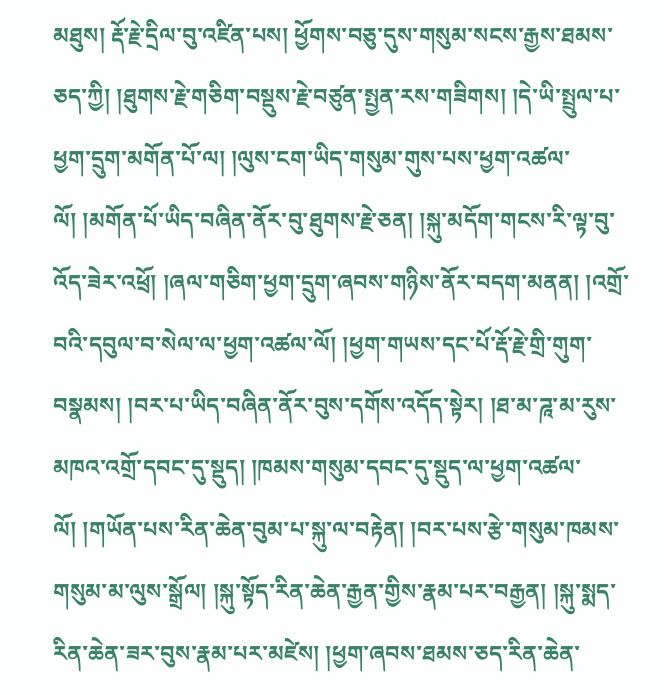མཐུས། རྡོ་རྗེ་དྲིལ་བུ་འཛིན་པས། ཕྱོགས་བཅུ་དུས་གསུམ་སངས་རྒྱས་ཐམས་ཅད་ཀྱི། །ཐུགས་རྗེ་གཅིག་བསྡུས་རྗེ་བཙུན་སྤྱན་རས་གཟིགས། །དེ་ཡི་སྤྲུལ་པ་ཕྱག་དྲུག་མགོན་པོ་ལ། །ལུས་ངག་ཡིད་གསུམ་གུས་པས་ཕྱག་འཚལ་ལོ། །མགོན་པོ་ཡིད་བཞིན་ནོར་བུ་ཐུགས་རྗེ་ཅན། །སྐུ་མདོག་གངས་རི་ལྟ་བུ་འོད་ཟེར་འཕྲོ། །ཞལ་གཅིག་ཕྱག་དྲུག་ཞབས་གཉིས་ནོར་བདག་མནན། །འགྲོ་བའི་དབུལ་བ་སེལ་ལ་ཕྱག་འཚལ་ལོ། །ཕྱག་གཡས་དང་པོ་རྡོ་རྗེ་གྲི་གུག་བསྣམས། །བར་པ་ཡིད་བཞིན་ནོར་བུས་དགོས་འདོད་སྟེར། །ཐ་མ་ཌཱ་མ་རུས་མཁའ་འགྲོ་དབང་དུ་སྡུད། །ཁམས་གསུམ་དབང་དུ་སྡུད་ལ་ཕྱག་འཚལ་ལོ། །གཡོན་པས་རིན་ཆེན་བུམ་པ་སྐུ་ལ་བརྟེན། །བར་པས་རྩེ་གསུམ་ཁམས་གསུམ་མ་ལུས་སྒྲོལ། །སྐུ་སྟོད་རིན་ཆེན་རྒྱན་གྱིས་རྣམ་པར་བརྒྱན། །སྐུ་སྨད་རིན་ཆེན་ཟར་བུས་རྣམ་པར་མཛེས། །ཕྱག་ཞབས་ཐམས་ཅད་རིན་ཆེན་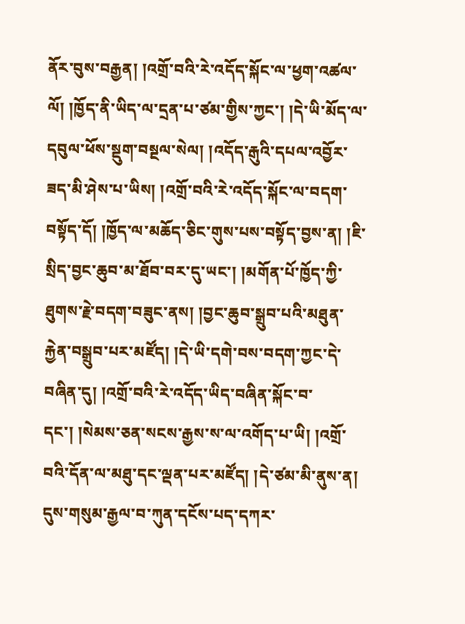ནོར་བུས་བརྒྱན། །འགྲོ་བའི་རེ་འདོད་སྐོང་ལ་ཕྱག་འཚལ་ལོ། །ཁྱོད་ནི་ཡིད་ལ་དྲན་པ་ཙམ་གྱིས་ཀྱང་། །དེ་ཡི་མོད་ལ་དབུལ་ཕོས་སྡུག་བསྔལ་སེལ། །འདོད་རྒུའི་དཔལ་འབྱོར་ཟད་མི་ཤེས་པ་ཡིས། །འགྲོ་བའི་རེ་འདོད་སྐོང་ལ་བདག་བསྟོད་དོ། །ཁྱོད་ལ་མཆོད་ཅིང་གུས་པས་བསྟོད་བྱས་ན། །ཇི་སྲིད་བྱང་ཆུབ་མ་ཐོབ་བར་དུ་ཡང་། །མགོན་པོ་ཁྱོད་ཀྱི་ཐུགས་རྗེ་བདག་བཟུང་ནས། །བྱང་ཆུབ་སྒྲུབ་པའི་མཐུན་རྐྱེན་བསྒྲུབ་པར་མཛོད། །དེ་ཡི་དགེ་བས་བདག་ཀྱང་དེ་བཞིན་དུ། །འགྲོ་བའི་རེ་འདོད་ཡིད་བཞིན་སྐོང་བ་དང་། །སེམས་ཅན་སངས་རྒྱས་ས་ལ་འགོད་པ་ཡི། །འགྲོ་བའི་དོན་ལ་མཐུ་དང་ལྡན་པར་མཛོད། །དེ་ཙམ་མི་ནུས་ན། དུས་གསུམ་རྒྱལ་བ་ཀུན་དངོས་པད་དཀར་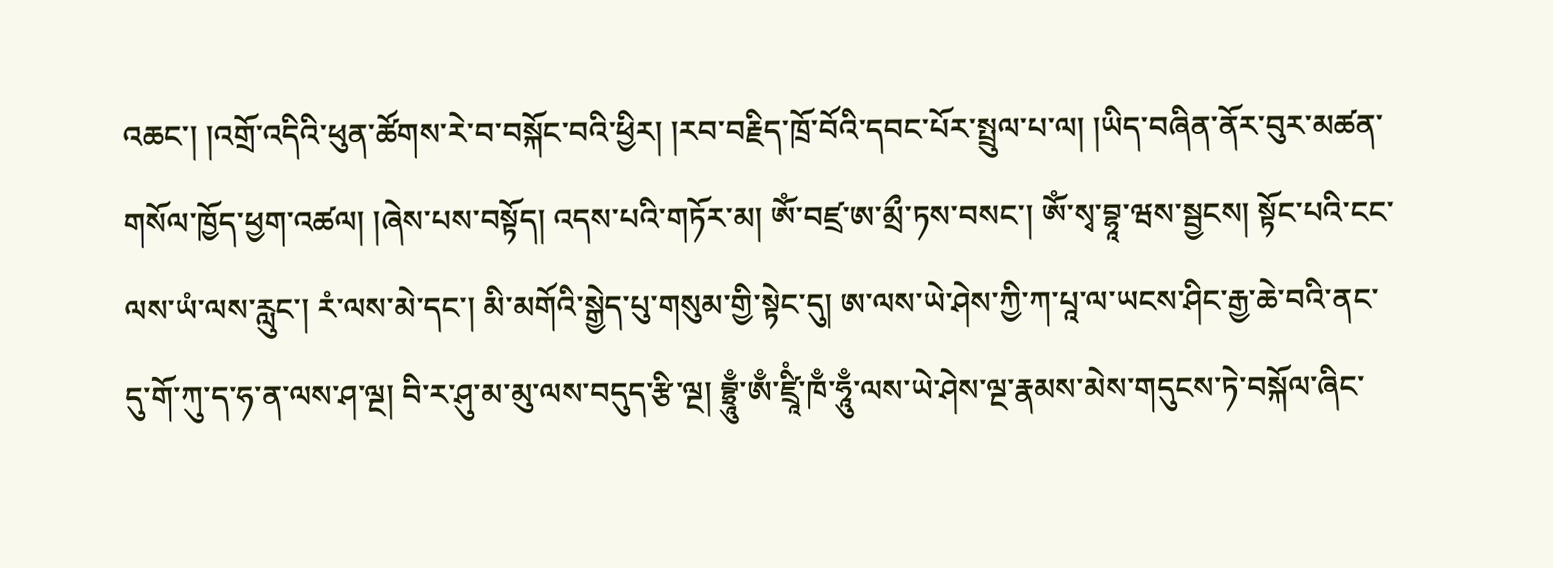འཆང་། །འགྲོ་འདིའི་ཕུན་ཚོགས་རེ་བ་བསྐོང་བའི་ཕྱིར། །རབ་བརྗིད་ཁྲོ་བོའི་དབང་པོར་སྤྲུལ་པ་ལ། །ཡིད་བཞིན་ནོར་བུར་མཚན་གསོལ་ཁྱོད་ཕྱག་འཚལ། །ཞེས་པས་བསྟོད། འདས་པའི་གཏོར་མ། ཨོཾ་བཛྲ་ཨ་མྲྀ་ཏས་བསང་། ཨོཾ་སྭ་བྷཱ་ཝས་སྦྱངས། སྟོང་པའི་ངང་ལས་ཡཾ་ལས་རླུང་། རཾ་ལས་མེ་དང་། མི་མགོའི་སྒྱེད་པུ་གསུམ་གྱི་སྟེང་དུ། ཨ་ལས་ཡེ་ཤེས་ཀྱི་ཀ་པཱ་ལ་ཡངས་ཤིང་རྒྱ་ཆེ་བའི་ནང་དུ་གོ་ཀུ་ད་ཧ་ན་ལས་ཤ་ལྔ། བི་ར་ཤུ་མ་མུ་ལས་བདུད་རྩི་ལྔ། བྷྲཱུྃ་ཨྃ་ཛྲཱིཾ་ཁྃ་ཧཱུྃ་ལས་ཡེ་ཤེས་ལྔ་རྣམས་མེས་གདུངས་ཏེ་བསྐོལ་ཞིང་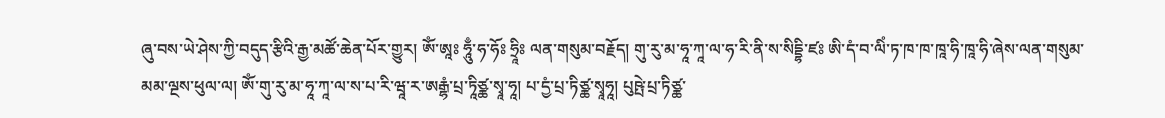ཞུ་བས་ཡེ་ཤེས་ཀྱི་བདུད་རྩིའི་རྒྱ་མཚོ་ཆེན་པོར་གྱུར། ཨོཾ་ཨཱཿ ཧཱུྃ་ཧ་ཧོཿ ཧྲཱིཿ ལན་གསུམ་བརྗོད། གུ་རུ་མ་ཧཱ་ཀཱ་ལ་ཧ་རི་ནི་ས་སིདྡྷི་ཛཿ ཨི་དཾ་བ་ལིཾ་ཏ་ཁ་ཁ་ཁཱ་ཧི་ཁཱ་ཧི་ཞེས་ལན་གསུམ་མམ་ལྔས་ཕུལ་ལ། ཨོཾ་གུ་རུ་མ་ཧཱ་ཀཱ་ལ་ས་པ་རི་ཝཱ་ར་ཨརྒྷཾ་པྲ་ཏཱིཙྪ་སྭཱ་ཧཱ། པ་དྱཾ་པྲ་ཏིཙྪ་སྭཱཧཱ། པུཥྤེ་པྲ་ཏིཙྪ་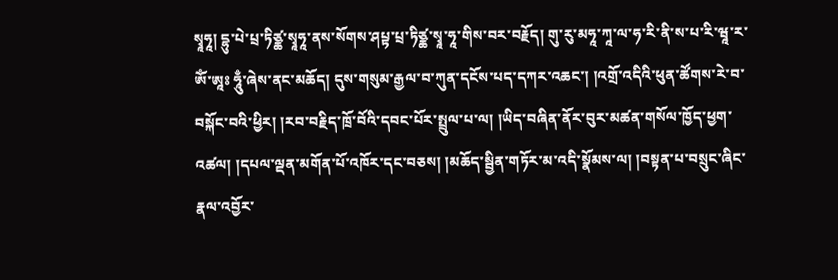སྭཱཧཱ། དྷུ་པེ་པྲ་ཏིཙྪ་སྭཱཧཱ་ནས་སོགས་ཤཔྟ་པྲ་ཏིཙྪ་སྭཱ་ཧཱ་གིས་བར་བརྗོད། གུ་རུ་མཧཱ་ཀཱ་ལ་ཧ་རི་ནི་ས་པ་རི་ཝཱ་ར་ཨོཾ་ཨཱཿ ཧཱུྃ་ཞེས་ནང་མཆོད། དུས་གསུམ་རྒྱལ་བ་ཀུན་དངོས་པད་དཀར་འཆང་། །འགྲོ་འདིའི་ཕུན་ཚོགས་རེ་བ་བསྐོང་བའི་ཕྱིར། །རབ་བརྗིད་ཁྲོ་བོའི་དབང་པོར་སྤྲུལ་པ་ལ། །ཡིད་བཞིན་ནོར་བུར་མཚན་གསོལ་ཁྱོད་ཕྱག་འཚལ། །དཔལ་ལྡན་མགོན་པོ་འཁོར་དང་བཅས། །མཆོད་སྦྱིན་གཏོར་མ་འདི་སྣོམས་ལ། །བསྟན་པ་བསྲུང་ཞིང་རྣལ་འབྱོར་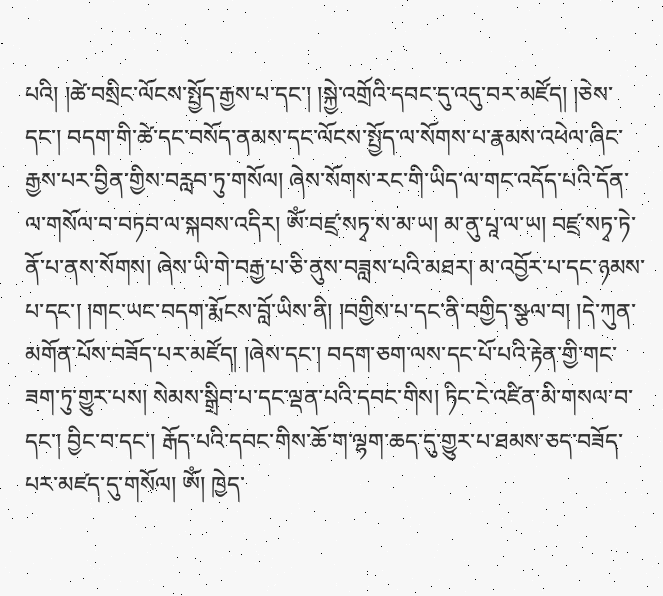པའི། །ཚེ་བསྲིང་ལོངས་སྤྱོད་རྒྱས་པ་དང་། །སྐྱེ་འགྲོའི་དབང་དུ་འདུ་བར་མཛོད། །ཅེས་དང་། བདག་གི་ཚེ་དང་བསོད་ནམས་དང་ལོངས་སྤྱོད་ལ་སོགས་པ་རྣམས་འཕེལ་ཞིང་རྒྱས་པར་བྱིན་གྱིས་བརླབ་ཏུ་གསོལ། ཞེས་སོགས་རང་གི་ཡིད་ལ་གང་འདོད་པའི་དོན་ལ་གསོལ་བ་བཏབ་ལ་སྐབས་འདིར། ཨོཾ་བཛྲ་སཏྭ་ས་མ་ཡ། མ་ནུ་པཱ་ལ་ཡ། བཛྲ་སཏྭ་ཏེ་ནོ་པ་ནས་སོགས། ཞེས་ཡི་གེ་བརྒྱ་པ་ཅི་ནུས་བཟླས་པའི་མཐར། མ་འབྱོར་པ་དང་ཉམས་པ་དང་། །གང་ཡང་བདག་རྨོངས་བློ་ཡིས་ནི། །བགྱིས་པ་དང་ནི་བགྱིད་སྩལ་བ། །དེ་ཀུན་མགོན་པོས་བཟོད་པར་མཛོད། །ཞེས་དང་། བདག་ཅག་ལས་དང་པོ་པའི་རྟེན་གྱི་གང་ཟག་ཏུ་གྱུར་པས། སེམས་སྒྲིབ་པ་དང་ལྡན་པའི་དབང་གིས། ཏིང་ངེ་འཛིན་མི་གསལ་བ་དང་། བྱིང་བ་དང་། རྒོད་པའི་དབང་གིས་ཆོ་ག་ལྷག་ཆད་དུ་གྱུར་པ་ཐམས་ཅད་བཟོད་པར་མཛད་དུ་གསོལ། ཨོཾ། ཁྱེད་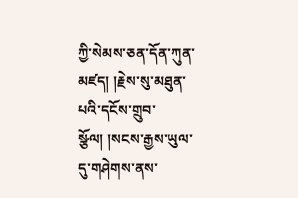ཀྱི་སེམས་ཅན་དོན་ཀུན་མཛད། །རྗེས་སུ་མཐུན་པའི་དངོས་གྲུབ་སྩོལ། །སངས་རྒྱས་ཡུལ་དུ་གཤེགས་ནས་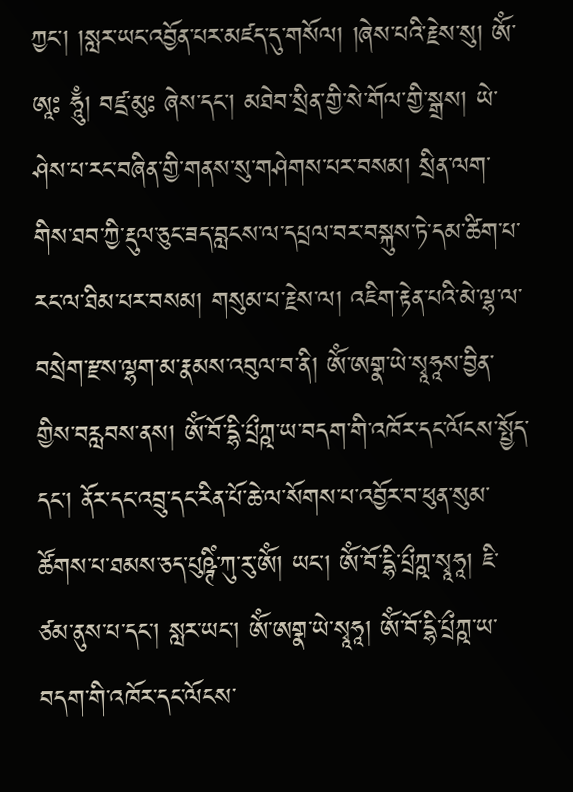ཀྱང་། །སླར་ཡང་འབྱོན་པར་མཛད་དུ་གསོལ། །ཞེས་པའི་རྗེས་སུ། ཨོཾ་ཨཱཿ ཧཱུྃ། བཛྲ་མུཿ ཞེས་དང་། མཐེབ་སྲིན་གྱི་སེ་གོལ་གྱི་སྒྲས། ཡེ་ཤེས་པ་རང་བཞིན་གྱི་གནས་སུ་གཤེགས་པར་བསམ། སྲིན་ལག་གིས་ཐབ་ཀྱི་རྡུལ་ཅུང་ཟད་བླངས་ལ་དཔྲལ་བར་བསྐུས་ཏེ་དམ་ཚིག་པ་རང་ལ་ཐིམ་པར་བསམ། གསུམ་པ་རྗེས་ལ། འཇིག་རྟེན་པའི་མེ་ལྷ་ལ་བསྲེག་རྫས་ལྷག་མ་རྣམས་འབུལ་བ་ནི། ཨོཾ་ཨགྣ་ཡེ་སྭཱཧཱས་བྱིན་གྱིས་བརླབས་ནས། ཨོཾ་བོ་དྷི་པྲྀཀྵ་ཡ་བདག་གི་འཁོར་དང་ལོངས་སྤྱོད་དང་། ནོར་དང་འབྲུ་དང་རིན་པོ་ཆེ་ལ་སོགས་པ་འབྱོར་བ་ཕུན་སུམ་ཚོགས་པ་ཐམས་ཅད་པུཥྚིཾ་ཀུ་རུ་ཨོཾ། ཡང་། ཨོཾ་བོ་དྷི་པྲྀཀྵ་སྭཱཧཱ། ཇི་ཙམ་ནུས་པ་དང་། སླར་ཡང་། ཨོཾ་ཨགྣ་ཡེ་སྭཱཧཱ། ཨོཾ་བོ་དྷི་པྲྀཀྵ་ཡ་བདག་གི་འཁོར་དང་ལོངས་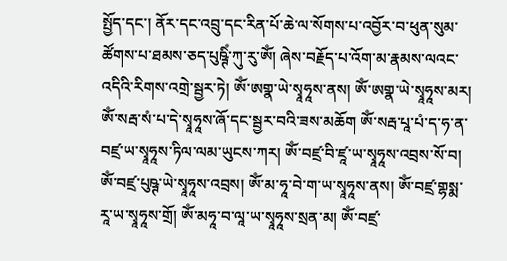སྤྱོད་དང་། ནོར་དང་འབྲུ་དང་རིན་པོ་ཆེ་ལ་སོགས་པ་འབྱོར་བ་ཕུན་སུམ་ཚོགས་པ་ཐམས་ཅད་པུཥྚིཾ་ཀུ་རུ་ཨོཾ། ཞེས་བརྗོད་པ་འོག་མ་རྣམས་ལའང་འདིའི་རིགས་འགྲེ་སྦྱར་ཏེ། ཨོཾ་ཨགྣ་ཡེ་སྭཱཧཱས་ནས། ཨོཾ་ཨགྣ་ཡེ་སྭཱཧཱས་མར། ཨོཾ་སརྦ་སཾ་པ་དེ་སྭཱཧཱས་ཞོ་དང་སྦྱར་བའི་ཟས་མཆོག ཨོཾ་སརྦ་པཱ་པཾ་ད་ཧ་ན་བཛྲ་ཡ་སྭཱཧཱས་ཏིལ་ལམ་ཡུངས་ཀར། ཨོཾ་བཛྲ་བི་ཛཱ་ཡ་སྭཱཧཱས་འབྲས་སོ་བ། ཨོཾ་བཛྲ་པུཥྚ་ཡེ་སྭཱཧཱས་འབྲས། ཨོཾ་མ་ཧཱ་བེ་ག་ཡ་སྭཱཧཱས་ནས། ཨོཾ་བཛྲ་གྷསྨ་རཱ་ཡ་སྭཱཧཱས་གྲོ། ཨོཾ་མཧཱ་བ་ལཱ་ཡ་སྭཱཧཱས་སྲན་མ། ཨོཾ་བཛྲ་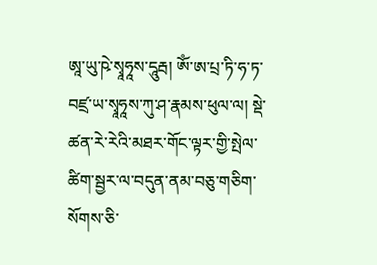ཨཱ་ཡུ་ཥེ་སྭཱཧཱས་དཱུརྦ། ཨོཾ་ཨ་པྲ་ཏི་ཧ་ཏ་བཛྲ་ཡ་སྭཱཧཱས་ཀུ་ཤ་རྣམས་ཕུལ་ལ། སྡེ་ཚན་རེ་རེའི་མཐར་གོང་ལྟར་གྱི་སྤེལ་ཚིག་སྦྱར་ལ་བདུན་ནམ་བཅུ་གཅིག་སོགས་ཅི་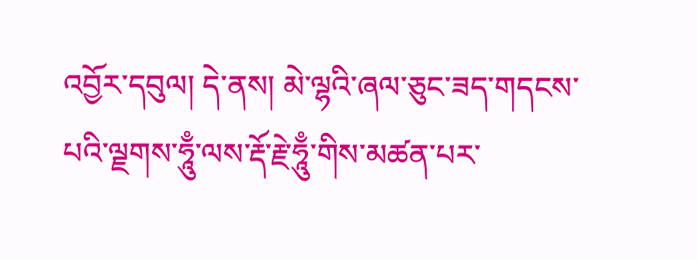འབྱོར་དབུལ། དེ་ནས། མེ་ལྷའི་ཞལ་ཅུང་ཟད་གདངས་པའི་ལྗགས་ཧཱུྃ་ལས་རྡོ་རྗེ་ཧཱུྃ་གིས་མཚན་པར་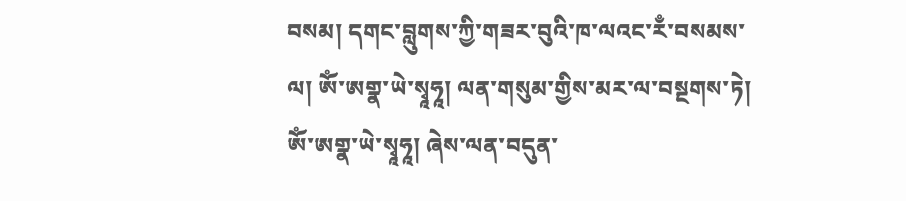བསམ། དགང་བླུགས་ཀྱི་གཟར་བུའི་ཁ་ལའང་རྃ་བསམས་ལ། ཨོཾ་ཨགྣ་ཡེ་སྭཱཧཱ། ལན་གསུམ་གྱིས་མར་ལ་བསྔགས་ཏེ། ཨོཾ་ཨགྣ་ཡེ་སྭཱཧཱ། ཞེས་ལན་བདུན་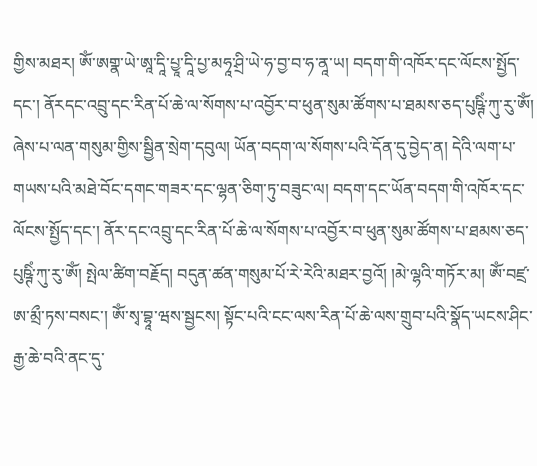གྱིས་མཐར། ཨོཾ་ཨགྣ་ཡེ་ཨཱ་དཱི་པྱཱ་དཱི་པྱ་མཧཱ་ཤྲི་ཡེ་ཧ་བྱ་བ་ཧ་ནཱ་ཡ། བདག་གི་འཁོར་དང་ལོངས་སྤྱོད་དང་། ནོརདང་འབྲུ་དང་རིན་པོ་ཆེ་ལ་སོགས་པ་འབྱོར་བ་ཕུན་སུམ་ཚོགས་པ་ཐམས་ཅད་པུཥྚིཾ་ཀུ་རུ་ཨོཾ། ཞེས་པ་ལན་གསུམ་གྱིས་སྦྱིན་སྲེག་དབུལ། ཡོན་བདག་ལ་སོགས་པའི་དོན་དུ་བྱེད་ན། དེའི་ལག་པ་གཡས་པའི་མཐེ་བོང་དགང་གཟར་དང་ལྷན་ཅིག་ཏུ་བཟུང་ལ། བདག་དང་ཡོན་བདག་གི་འཁོར་དང་ལོངས་སྤྱོད་དང་། ནོར་དང་འབྲུ་དང་རིན་པོ་ཆེ་ལ་སོགས་པ་འབྱོར་བ་ཕུན་སུམ་ཚོགས་པ་ཐམས་ཅད་པུཥྚིཾ་ཀུ་རུ་ཨོཾ། སྤེལ་ཚིག་བརྗོད། བདུན་ཚན་གསུམ་པོ་རེ་རེའི་མཐར་བྱའོ། །མེ་ལྷའི་གཏོར་མ། ཨོཾ་བཛྲ་ཨ་མྲྀ་ཏས་བསང་། ཨོཾ་སྭ་བྷཱ་ཝས་སྦྱངས། སྟོང་པའི་ངང་ལས་རིན་པོ་ཆེ་ལས་གྲུབ་པའི་སྣོད་ཡངས་ཤིང་རྒྱ་ཆེ་བའི་ནང་དུ་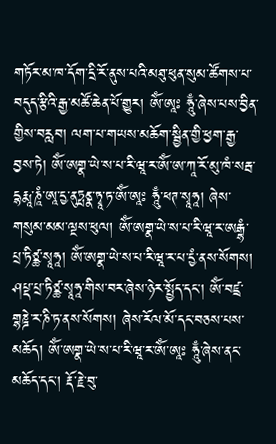གཏོར་མ་ཁ་དོག་དྲི་རོ་ནུས་པའི་མཐུ་ཕུན་སུམ་ཚོགས་པ་བདུད་རྩིའི་རྒྱ་མཚོ་ཆེན་པོ་གྱུར། ཨོཾ་ཨཱཿ ཧཱུྃ་ཞེས་པས་བྱིན་གྱིས་བརླབ། ལག་པ་གཡས་མཆོག་སྦྱིན་གྱི་ཕྱག་རྒྱ་བྱས་ཏེ། ཨོཾ་ཨགྣ་ཡེ་ས་པ་རི་ཝཱ་ར་ཨོཾ་ཨ་ཀཱ་རོ་མུ་ཁཾ་སརྦ་དྷརྨཱ་ཎཱཾ་ཨཱ་དྱ་ནུཏྤནྣ་ཏྭཱ་ཏ་ཨོཾ་ཨཱཿ ཧཱུྃ་ཕཊ་སྭཱཧཱ། ཞེས་གསུམ་མམ་ལྔས་ཕུལ། ཨོཾ་ཨགྣ་ཡེ་ས་པ་རི་ཝཱ་ར་ཨརྒྷཾ་པྲ་ཏིཙྪ་སྭཱཧཱ། ཨོཾ་ཨགྣ་ཡེ་ས་པ་རི་ཝཱ་ར་པ་དྱཾ་ནས་སོགས། ཤཔྡ་པྲ་ཏིཙྪ་སྭཱཧཱ་གིས་བར་ཞེས་ཉེར་སྤྱོད་དང་། ཨོཾ་བཛྲ་གྷཎྜེ་ར་ཎི་ཏ་ནས་སོགས། ཞེས་རོལ་མོ་དང་བཅས་པས་མཆོད། ཨོཾ་ཨགྣ་ཡེ་ས་པ་རི་ཝཱ་ར་ཨོཾ་ཨཱཿ ཧཱུྃ་ཞེས་ནང་མཆོད་དང་། རྡོ་རྗེ་བུ་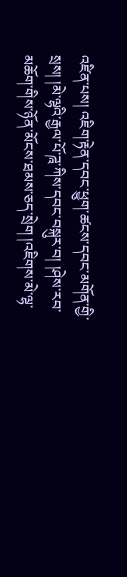འཛིན་པས། འཇིག་རྟེན་དབང་ཕྱུག་ཚངས་དབང་མགོན་གྱི་སྲས། །མེ་ལྷའི་རྒྱལ་པོ་ཌཱ་ཀིས་དབང་བསྐུར་བ། །ཤེས་རབ་མཆོག་གིས་ཉོན་མོངས་ཐམས་ཅད་སྲེག །འཇིགས་མེ་ལྷ་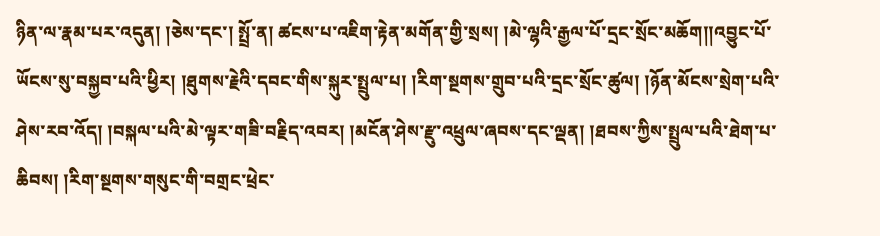ཉིན་ལ་རྣམ་པར་འདུན། །ཅེས་དང་། སྤྲོ་ན། ཚངས་པ་འཇིག་རྟེན་མགོན་གྱི་སྲས། །མེ་ལྷའི་རྒྱལ་པོ་དྲང་སྲོང་མཆོག།།འབྱུང་པོ་ཡོངས་སུ་བསྐྱབ་པའི་ཕྱིར། །ཐུགས་རྗེའི་དབང་གིས་སྐུར་སྤྲུལ་པ། །རིག་སྔགས་གྲུབ་པའི་དྲང་སྲོང་ཚུལ། །ཉོན་མོངས་སྲེག་པའི་ཤེས་རབ་འོད། །བསྐལ་པའི་མེ་ལྟར་གཟི་བརྗིད་འབར། །མངོན་ཤེས་རྫུ་འཕྲུལ་ཞབས་དང་ལྡན། །ཐབས་ཀྱིས་སྤྲུལ་པའི་ཐེག་པ་ཆིབས། །རིག་སྔགས་གསུང་གི་བགྲང་ཕྲེང་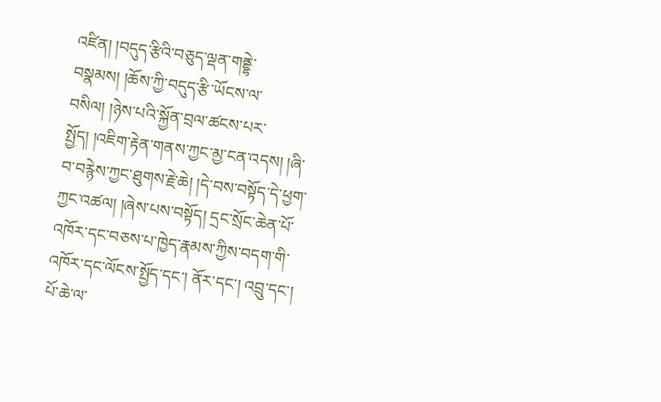འཛིན། །བདུད་རྩིའི་བཅུད་ལྡན་གནྡྷེ་བསྣམས། །ཆོས་ཀྱི་བདུད་རྩི་ཡོངས་ལ་བསིལ། །ཉེས་པའི་སྐྱོན་བྲལ་ཚངས་པར་སྤྱོད། །འཇིག་རྟེན་གནས་ཀྱང་མྱ་ངན་འདས། །ཞི་བ་བརྙེས་ཀྱང་ཐུགས་རྗེ་ཆེ། །དེ་བས་བསྟོད་དེ་ཕྱག་ཀྱང་འཚལ། །ཞེས་པས་བསྟོད། དྲང་སྲོང་ཆེན་པོ་འཁོར་དང་བཅས་པ་ཁྱེད་རྣམས་ཀྱིས་བདག་གི་འཁོར་དང་ལོངས་སྤྱོད་དང་། ནོར་དང་། འབྲུ་དང་། པོ་ཆེ་ལ་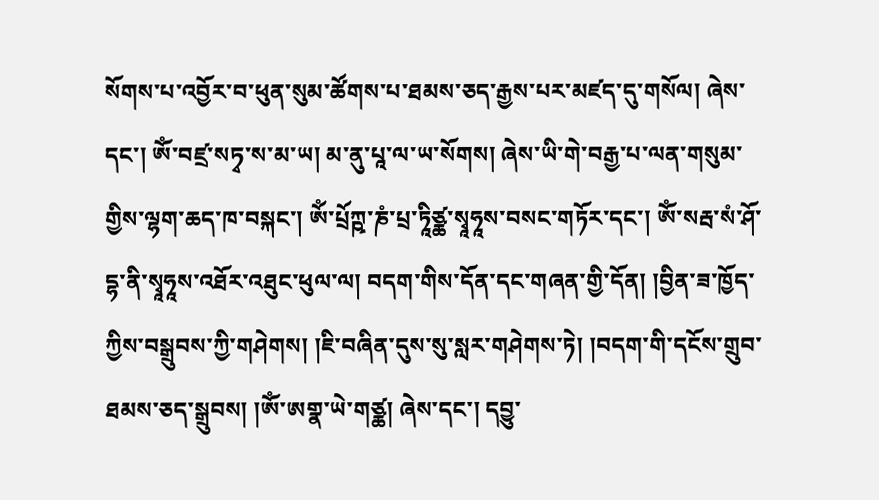སོགས་པ་འབྱོར་བ་ཕུན་སུམ་ཚོགས་པ་ཐམས་ཅད་རྒྱས་པར་མཛད་དུ་གསོལ། ཞེས་དང་། ཨོཾ་བཛྲ་སཏྭ་ས་མ་ཡ། མ་ནུ་པཱ་ལ་ཡ་སོགས། ཞེས་ཡི་གེ་བརྒྱ་པ་ལན་གསུམ་གྱིས་ལྷག་ཆད་ཁ་བསྐང་། ཨོཾ་པྲོཀྵ་ཎཾ་པྲ་ཏཱིཙྪ་སྭཱཧཱས་བསང་གཏོར་དང་། ཨོཾ་སརྦ་སཾ་ཤོ་དྷ་ནི་སྭཱཧཱས་འཐོར་འཐུང་ཕུལ་ལ། བདག་གིས་དོན་དང་གཞན་གྱི་དོན། །བྱིན་ཟ་ཁྱོད་ཀྱིས་བསྒྲུབས་ཀྱི་གཤེགས། །ཇི་བཞིན་དུས་སུ་སླར་གཤེགས་ཏེ། །བདག་གི་དངོས་གྲུབ་ཐམས་ཅད་སྒྲུབས། །ཨོཾ་ཨགྣ་ཡེ་གཙྪ། ཞེས་དང་། དབྱུ་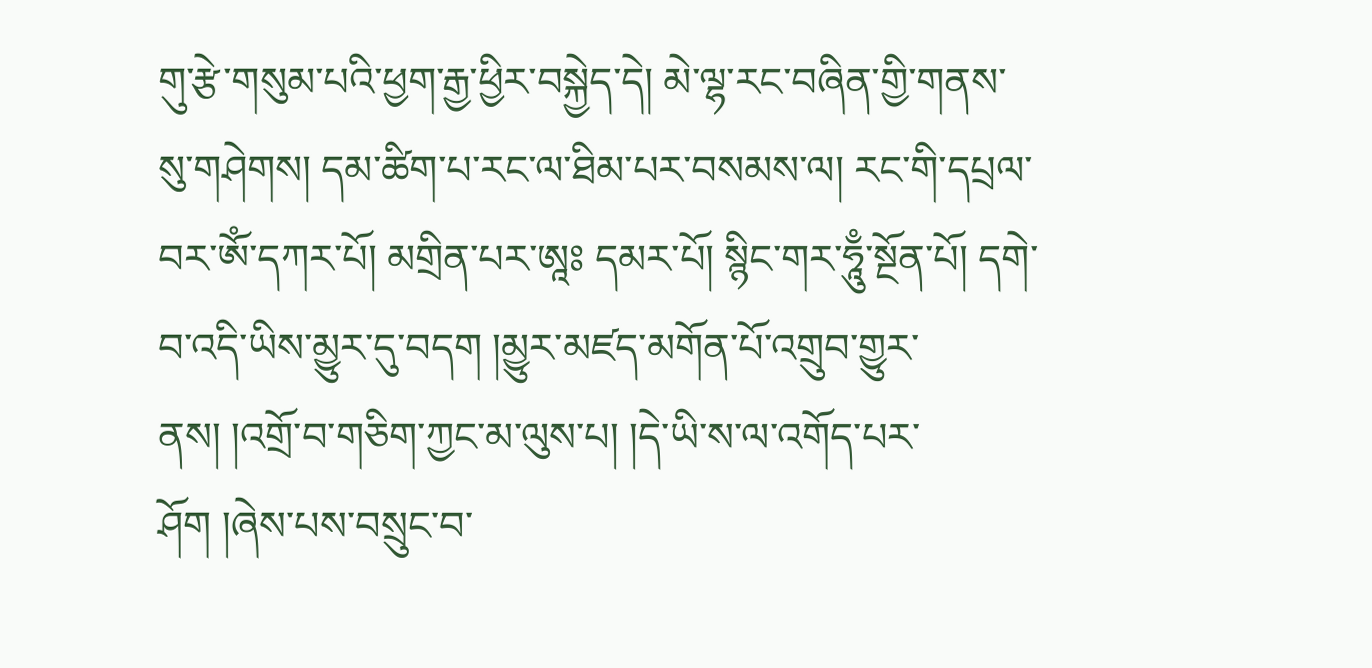གུ་རྩེ་གསུམ་པའི་ཕྱག་རྒྱ་ཕྱིར་བསྐྱེད་དེ། མེ་ལྷ་རང་བཞིན་གྱི་གནས་སུ་གཤེགས། དམ་ཚིག་པ་རང་ལ་ཐིམ་པར་བསམས་ལ། རང་གི་དཔྲལ་བར་ཨོཾ་དཀར་པོ། མགྲིན་པར་ཨཱཿ དམར་པོ། སྙིང་གར་ཧཱུྃ་སྔོན་པོ། དགེ་བ་འདི་ཡིས་མྱུར་དུ་བདག །མྱུར་མཛད་མགོན་པོ་འགྲུབ་གྱུར་ནས། །འགྲོ་བ་གཅིག་ཀྱང་མ་ལུས་པ། །དེ་ཡི་ས་ལ་འགོད་པར་ཤོག །ཞེས་པས་བསྲུང་བ་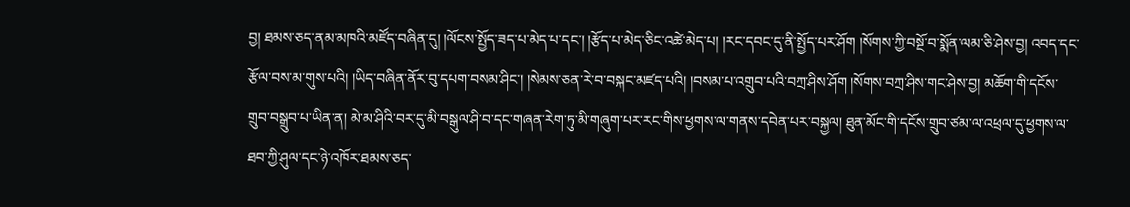བྱ། ཐམས་ཅད་ནམ་མཁའི་མཛོད་བཞིན་དུ། །ལོངས་སྤྱོད་ཟད་པ་མེད་པ་དང་། །རྩོད་པ་མེད་ཅིང་འཚེ་མེད་པ། །རང་དབང་དུ་ནི་སྤྱོད་པར་ཤོག །སོགས་ཀྱི་བསྔོ་བ་སྨོན་ལམ་ཅི་ཤེས་བྱ། འབད་དང་རྩོལ་བས་མ་གུས་པའི། །ཡིད་བཞིན་ནོར་བུ་དཔག་བསམ་ཤིང་། །སེམས་ཅན་རེ་བ་བསྐང་མཛད་པའི། །བསམ་པ་འགྲུབ་པའི་བཀྲ་ཤིས་ཤོག །སོགས་བཀྲ་ཤིས་གང་ཤེས་བྱ། མཆོག་གི་དངོས་གྲུབ་བསྒྲུབ་པ་ཡིན་ན། མེ་མ་ཤིའི་བར་དུ་མི་བསྒུལ་ཤི་བ་དང་གཞན་རེག་ཏུ་མི་གཞུག་པར་རང་གིས་ཕྱགས་ལ་གནས་དབེན་པར་བསྐྱལ། ཐུན་མོང་གི་དངོས་གྲུབ་ཙམ་ལ་འཕྲལ་དུ་ཕྱགས་ལ་ཐབ་ཀྱི་ཤུལ་དང་ཉེ་འཁོར་ཐམས་ཅད་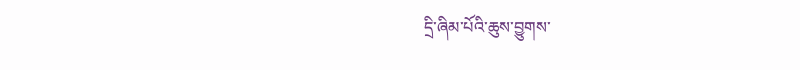དྲི་ཞིམ་པོའི་ཆུས་བྱུགས་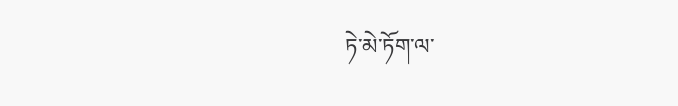ཏེ་མེ་ཏོག་ལ་